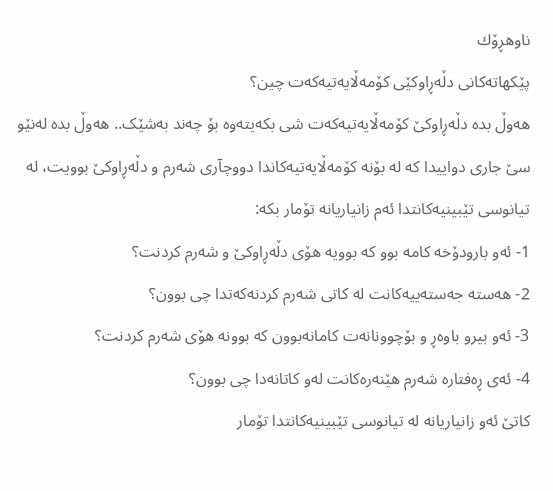ناوهڕۆك
پێکهاتەکانی دڵەڕاوکێی کۆمەڵایەتیەکەت چین؟
هەوڵ بدە دڵەڕاوکێ کۆمەڵایەتیەکەت شی بکەیتەوە بۆ چەند بەشێک.. هەوڵ بدە لەنێو سێ جاری دواییدا کە لە بۆنە کۆمەڵایەتیەکاندا دووچآری شەرم و دڵەڕاوکێ بوویت، لە تیانوسی تێبینیەکانتدا ئەم زانیاریانە تۆمار بکە:
1- ئەو بارودۆخە کامە بوو کە بوویە هۆی دڵەڕاوکێ و شەرم کردنت؟
2- هەستە جەستەییەکانت لە کاتی شەرم کردنەکەتدا چی بوون؟
3- ئەو بیرو باوەڕ و بۆچوونانەت کامانەبوون کە بوونە هۆی شەرم کردنت؟
4- ئەی ڕەفتارە شەرم هێنەرەکانت لەو کاتانەدا چی بوون؟
کاتێ ئەو زانیاریانە لە تیانوسی تێبینیەکانتدا تۆمار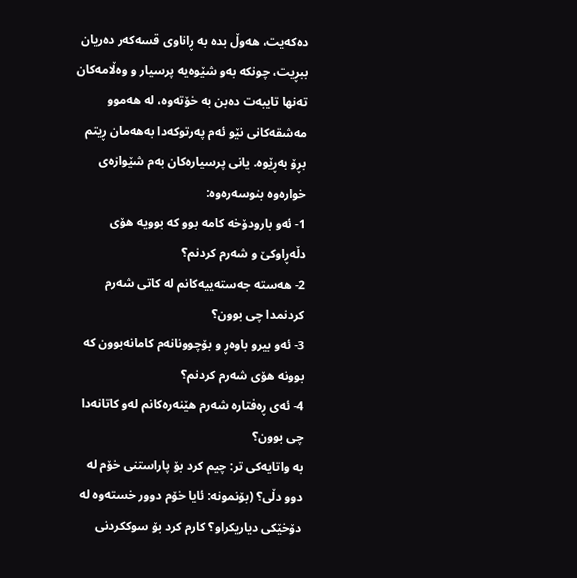دەکەیت، هەوڵ بدە بە ڕاناوی قسەکەر دەریان ببڕیت، چونکە بەو شێوەیە پرسیار و وەڵامەکان تەنها تایبەت دەبن بە خۆتەوە، لە هەموو مەشقەکانی نێو ئەم پەرتوکەدا بەهەمان ڕیتم بڕۆ بەڕێوە. یانی پرسیارەکان بەم شێوازەی خوارەوە بنوسەرەوە:
1- ئەو بارودۆخە کامە بوو کە بوویە هۆی دڵەڕاوکێ و شەرم کردنم؟
2- هەستە جەستەییەکانم لە کاتی شەرم کردنمدا چی بوون؟
3- ئەو بیرو باوەڕ و بۆچوونانەم کامانەبوون کە بوونە هۆی شەرم کردنم؟
4- ئەی ڕەفتارە شەرم هێنەرەکانم لەو کاتانەدا چی بوون؟
بە واتایەکی تر: چیم کرد بۆ پاراستنی خۆم لە دوو دڵی؟ (بۆنمونە: ئایا خۆم دوور خستەوە لە دۆخێکی دیاریکراو؟ کارم کرد بۆ سوککردنی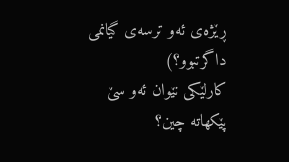ڕێژەی ئەو ترسەی گیانمی داگرتبوو؟)
کارلێکی نێوان ئەو سێ پێکهاتە چین؟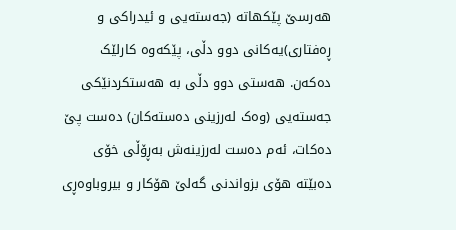هەرسێ پێکهاتە (جەستەیی و ئیدراکی و ڕەفتاری)یەکانی دوو دڵی، پێکەوە کارلێک دەکەن. هەستی دوو دڵی بە هەستکردنێکی جەستەیی (وەک لەرزینی دەستەکان) دەست پێ دەکات، ئەم دەست لەرزینەش بەڕۆڵی خۆی دەبێتە هۆی بزواندنی گەلێ هۆکار و بیروباوەڕی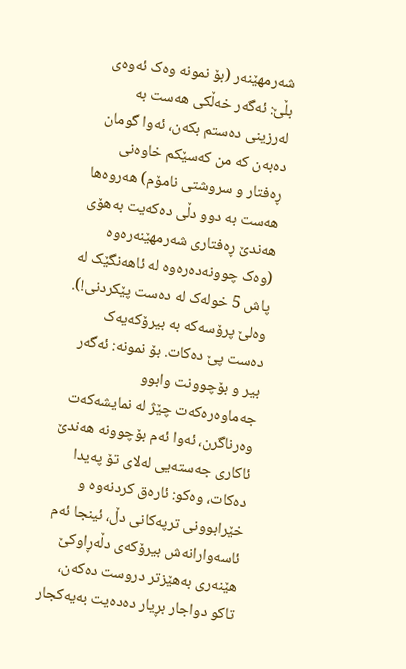شەرمهێنەر (بۆ نمونە وەک ئەوەی بڵێ: ئەگەر خەڵکی هەست بە لەرزینی دەستم بکەن، ئەوا گومان دەبەن کە من کەسێکم خاوەنی ڕەفتار و سروشتی نامۆم) هەروەها هەست بە دوو دڵی دەکەیت بەهۆی هەندێ ڕەفتاری شەرمهێنەرەوە (وەک چوونەدەرەوە لە ئاهەنگێک لە پاش 5 خولەک لە دەست پێکردنی!).
وەلێ پرۆسەکە بە بیرۆکەیەک دەست پێ دەکات. بۆ نمونە: ئەگەر بیر و بۆچوونت وابوو جەماوەرەکەت چێژ لە نمایشەکەت وەرناگرن، ئەوا ئەم بۆچوونە هەندێ ئاکاری جەستەیی لەلای تۆ پەیدا دەکات، وەکو: ئارەق کردنەوە و خێرابوونی ترپەکانی دڵ، ئینجا ئەم ئاسەوارانەش بیرۆکەی دڵەڕاوکێ هێنەری بەهێزتر دروست دەکەن، تاکو دواجار بڕیار دەدەیت بەیەکجار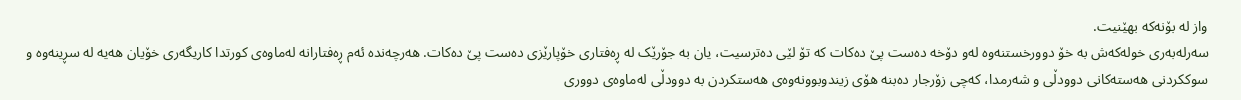واز لە بۆنەکە بهێنیت.
سەرلەبەری خولەکەش بە خۆ دوورخستنەوە لەو دۆخە دەست پێ دەکات کە تۆ لێی دەترسیت، یان بە جۆرێک لە ڕەفتاری خۆپارێزی دەست پێ دەکات. هەرچەندە ئەم ڕەفتارانە لەماوەی کورتدا کاریگەری خۆیان هەیە لە سڕینەوە و سوککردنی هەستەکانی دوودڵی و شەرمدا، کەچی زۆرجار دەبنە هۆی زیندوبوونەوەی هەستکردن بە دوودڵی لەماوەی دووری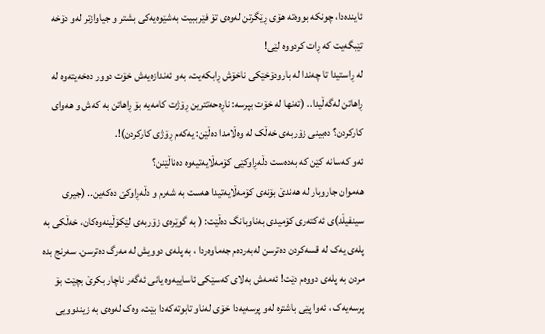ئایندەدا، چونکە بووەتە هۆی ڕێگرتن لەوەی تۆ فێرببیت بەشێوەیەکی بشتر و جیاوازتر لەو دۆخە تێبگەیت کە ڕات کردووە لێی!
لە ڕاستیدا تا چەندا لە بارودۆخێکی ناخۆش ڕابکەیت، بەو ئەندازەیەش خۆت دوور دەخەیتەوە لە ڕاهاتن لەگەڵیدا.. (تەنها لە خۆت بپرسە: ناڕەحەتترین ڕۆژت کامەیە بۆ ڕاهاتن بە کەش و هەوای کارکردن؟ دەبینی زۆربەی خەڵک لە وەڵامدا دەڵێن: یەکەم ڕۆژی کارکردن)!.
ئەو کەسانە کێن کە بەدەست دڵەڕاوکێی کۆمەڵایەتیەوە دەناڵێنن؟
هەموان جاروبار لە هەندێ بۆنەی کۆمەڵایەتیدا هەست بە شەرم و دڵەڕاوکێ دەکەین.. (جیری سینفیڵد)ی ئەکتەری کۆمیدی بەناوبانگ دەڵێت: ( بە گوێرەی زۆربەی لێکۆڵینەوەکان، خەڵکی بە پلەی یەک لە قسەکردن دەترسن لەبەردەم جەماوەردا ، بە پلەی دوویش لە مەرگ دەترسن. سەرنج بدە مردن بە پلەی دووەم دێت! ئەمەش بەلای کەسێکی ئاساییەوە یانی ئەگەر ناچار بکرێ بچێت بۆ پرسەیەک ، ئەوا پێی باشترە لەو پرسەیەدا خۆی لەناو تابوتەکەدا بێت، وەک لەوەی بە زیندوویی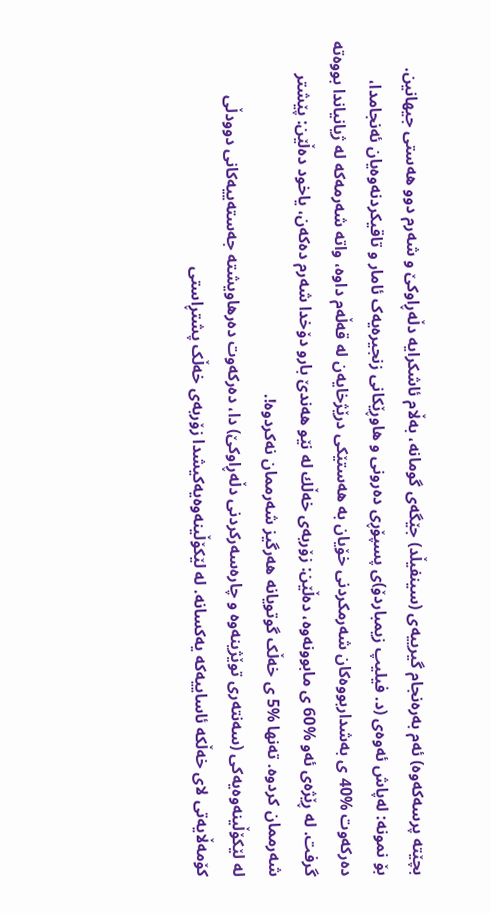بچێتە پرسەکەوە) ئەم بەرەنجام گیرییەی (سینفیڵد) جێگەی گومانە، بەڵام ئاشکرایە دڵەڕاوکێ و شەرم دوو هەستی جیهانین.
بۆ نمونە: لەپاش ئەوەی (د. فیلیپ زیمباردۆ)ی پسپۆڕی دەرونی و هاوڕێکانی زنجیرەیەک ئامار و تاقیکردنەوەیان ئەنجامدا، دەرکەوت %40 ی بەشداربووەکان شەرمکردنی خۆیان بە هەستێکی درێژخایەن لە قەڵەم داوە، واتە شەرمەکە لە ژیانیاندا بووەتە گرفت. لە ڕێژەی ئەو %60 ی مابوونەوە، دەڵێن: زۆربەی خەڵك لە نێو هەندێ بارو دۆخدا شەرم دەکەن، یاخود دەڵێن: پێشتر شەرممان کردوە. تەنها %5 ی خەڵک گوتویانە هەرگیز شەرممان نەکردوە!.
لە لێکۆڵینەوەیەکی (سەنتەری توێژینەوە و چارەسەرکردنی دڵەڕاوکێ) دا، دەرکەوت دەرهاویشتە جەستەییەکانی دوودڵی کۆمەڵایەتی لای خەڵکە ئاساییەکە یەکسانە. لە لێکۆڵینەوەیەکیشدا زۆربەی خەڵک پشتڕاستی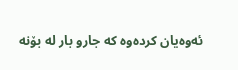ئەوەیان کردەوە کە جارو بار لە بۆنە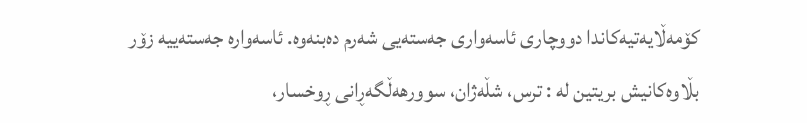کۆمەڵایەتیەکاندا دووچاری ئاسەواری جەستەیی شەرم دەبنەوە. ئاسەوارە جەستەییە زۆر بڵاوەکانیش بریتین لە : ترس، شڵەژان، سوورهەڵگەڕانی ڕوخسار،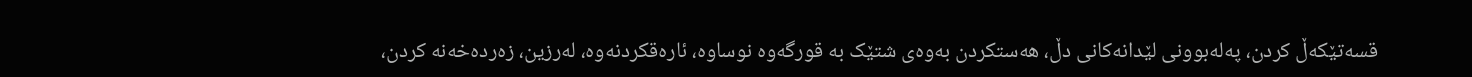قسەتێکەڵ کردن، پەلەبوونی لێدانەکانی دڵ، هەستکردن بەوەی شتێک بە قورگەوە نوساوە، ئارەقکردنەوە، لەرزین، زەردەخەنە کردن،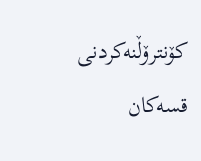کۆنترۆڵنەکردنی قسەکان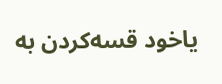یاخود قسەکردن بە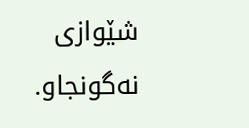شێوازی نەگونجاو.